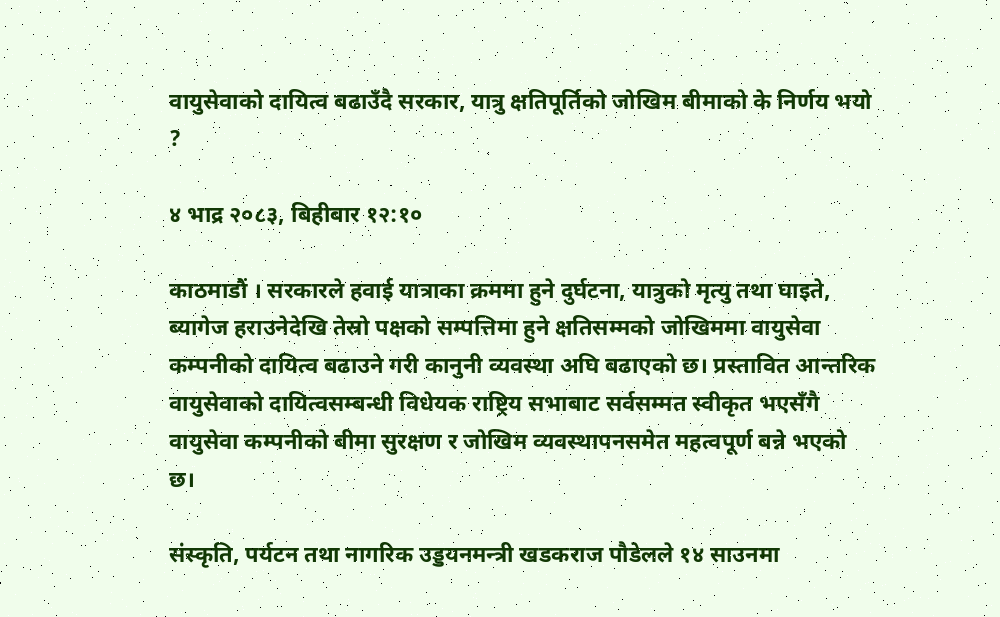वायुसेवाको दायित्व बढाउँदै सरकार, यात्रु क्षतिपूर्तिको जोखिम बीमाको के निर्णय भयो ?

४ भाद्र २०८३, बिहीबार १२:१०

काठमाडौं । सरकारले हवाई यात्राका क्रममा हुने दुर्घटना, यात्रुको मृत्यु तथा घाइते, ब्यागेज हराउनेदेखि तेस्रो पक्षको सम्पत्तिमा हुने क्षतिसम्मको जोखिममा वायुसेवा कम्पनीको दायित्व बढाउने गरी कानुनी व्यवस्था अघि बढाएको छ। प्रस्तावित आन्तरिक वायुसेवाको दायित्वसम्बन्धी विधेयक राष्ट्रिय सभाबाट सर्वसम्मत स्वीकृत भएसँगै वायुसेवा कम्पनीको बीमा सुरक्षण र जोखिम व्यवस्थापनसमेत महत्वपूर्ण बन्ने भएको छ।

संस्कृति, पर्यटन तथा नागरिक उड्डयनमन्त्री खडकराज पौडेलले १४ साउनमा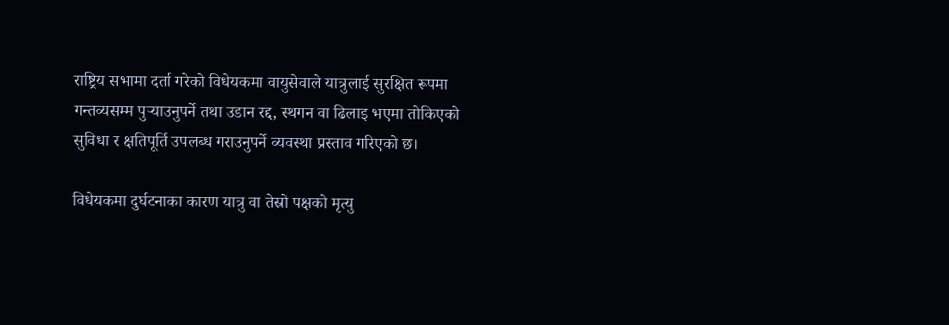राष्ट्रिय सभामा दर्ता गरेको विधेयकमा वायुसेवाले यात्रुलाई सुरक्षित रूपमा गन्तव्यसम्म पुर्‍याउनुपर्ने तथा उडान रद्द, स्थगन वा ढिलाइ भएमा तोकिएको सुविधा र क्षतिपूर्ति उपलब्ध गराउनुपर्ने व्यवस्था प्रस्ताव गरिएको छ।

विधेयकमा दुर्घटनाका कारण यात्रु वा तेस्रो पक्षको मृत्यु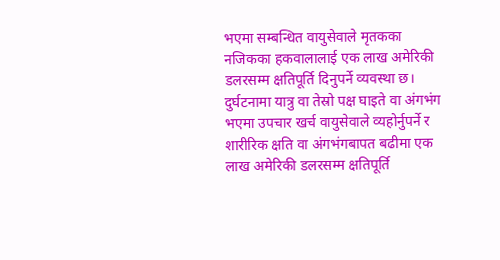भएमा सम्बन्धित वायुसेवाले मृतकका नजिकका हकवालालाई एक लाख अमेरिकी डलरसम्म क्षतिपूर्ति दिनुपर्ने व्यवस्था छ। दुर्घटनामा यात्रु वा तेस्रो पक्ष घाइते वा अंगभंग भएमा उपचार खर्च वायुसेवाले व्यहोर्नुपर्ने र शारीरिक क्षति वा अंगभंगबापत बढीमा एक लाख अमेरिकी डलरसम्म क्षतिपूर्ति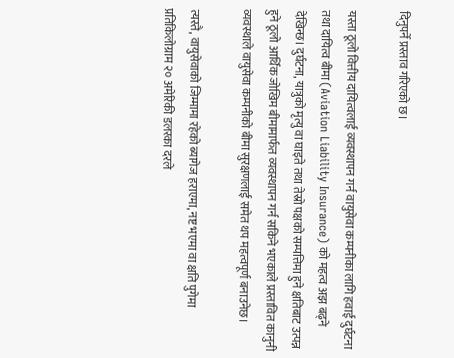दिनुपर्ने प्रस्ताव गरिएको छ।

यस्ता ठूलो वित्तीय दायित्वलाई व्यवस्थापन गर्न वायुसेवा कम्पनीका लागि हवाई दुर्घटना तथा दायित्व बीमा (Aviation Liability Insurance) को महत्व अझ बढ्ने देखिन्छ। दुर्घटना, यात्रुको मृत्यु वा घाइते तथा तेस्रो पक्षको सम्पत्तिमा हुने क्षतिबाट उत्पन्न हुने ठूलो आर्थिक जोखिम बीमामार्फत व्यवस्थापन गर्न सकिने भएकाले प्रस्तावित कानुनी व्यवस्थाले वायुसेवा कम्पनीको बीमा सुरक्षणलाई समेत थप महत्वपूर्ण बनाउनेछ।

त्यस्तै, वायुसेवाको जिम्मामा रहेको ब्यागेज हराएमा, नष्ट भएमा वा क्षति पुगेमा प्रतिकिलोग्राम २० अमेरिकी डलरका दरले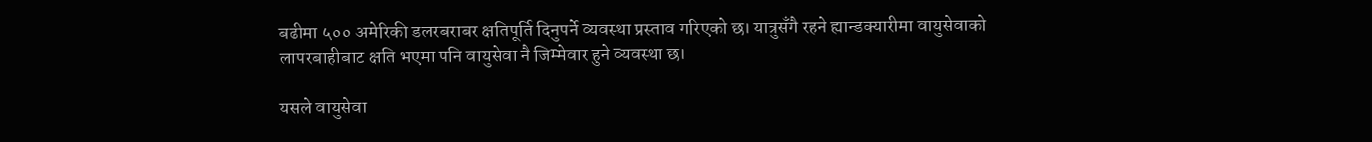बढीमा ५०० अमेरिकी डलरबराबर क्षतिपूर्ति दिनुपर्ने व्यवस्था प्रस्ताव गरिएको छ। यात्रुसँगै रहने ह्यान्डक्यारीमा वायुसेवाको लापरबाहीबाट क्षति भएमा पनि वायुसेवा नै जिम्मेवार हुने व्यवस्था छ।

यसले वायुसेवा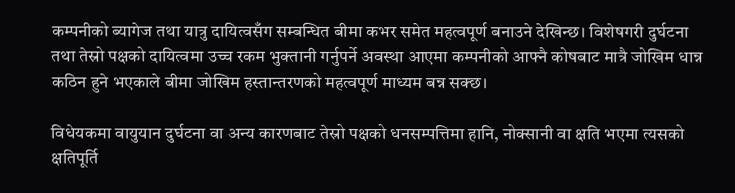कम्पनीको ब्यागेज तथा यात्रु दायित्वसँग सम्बन्धित बीमा कभर समेत महत्वपूर्ण बनाउने देखिन्छ। विशेषगरी दुर्घटना तथा तेस्रो पक्षको दायित्वमा उच्च रकम भुक्तानी गर्नुपर्ने अवस्था आएमा कम्पनीको आफ्नै कोषबाट मात्रै जोखिम धान्न कठिन हुने भएकाले बीमा जोखिम हस्तान्तरणको महत्वपूर्ण माध्यम बन्न सक्छ।

विधेयकमा वायुयान दुर्घटना वा अन्य कारणबाट तेस्रो पक्षको धनसम्पत्तिमा हानि, नोक्सानी वा क्षति भएमा त्यसको क्षतिपूर्ति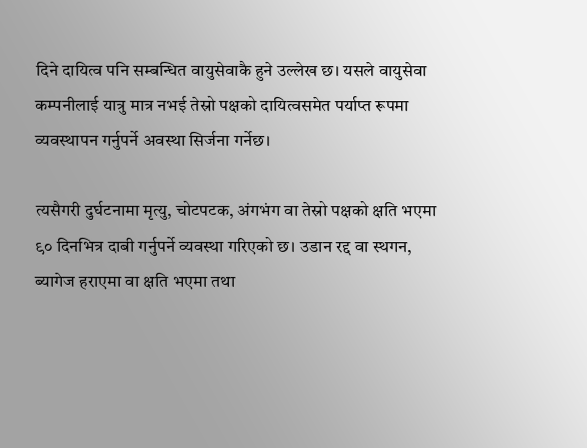दिने दायित्व पनि सम्बन्धित वायुसेवाकै हुने उल्लेख छ। यसले वायुसेवा कम्पनीलाई यात्रु मात्र नभई तेस्रो पक्षको दायित्वसमेत पर्याप्त रूपमा व्यवस्थापन गर्नुपर्ने अवस्था सिर्जना गर्नेछ।

त्यसैगरी दुर्घटनामा मृत्यु, चोटपटक, अंगभंग वा तेस्रो पक्षको क्षति भएमा ९० दिनभित्र दाबी गर्नुपर्ने व्यवस्था गरिएको छ। उडान रद्द वा स्थगन, ब्यागेज हराएमा वा क्षति भएमा तथा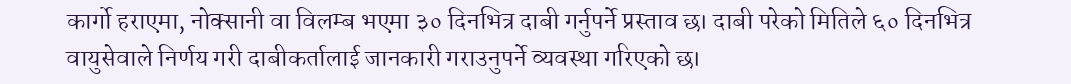कार्गो हराएमा, नोक्सानी वा विलम्ब भएमा ३० दिनभित्र दाबी गर्नुपर्ने प्रस्ताव छ। दाबी परेको मितिले ६० दिनभित्र वायुसेवाले निर्णय गरी दाबीकर्तालाई जानकारी गराउनुपर्ने व्यवस्था गरिएको छ।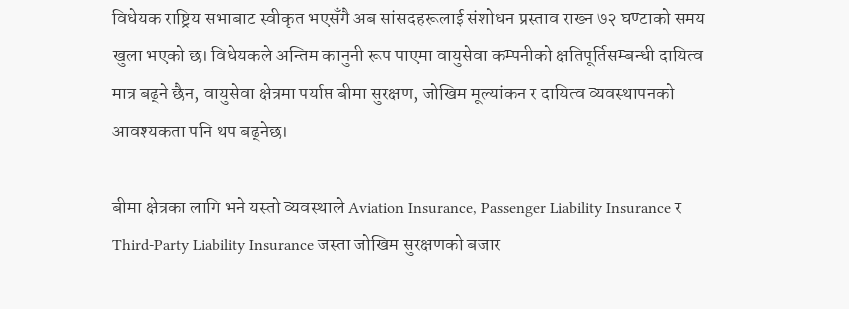विधेयक राष्ट्रिय सभाबाट स्वीकृत भएसँगै अब सांसदहरूलाई संशोधन प्रस्ताव राख्न ७२ घण्टाको समय खुला भएको छ। विधेयकले अन्तिम कानुनी रूप पाएमा वायुसेवा कम्पनीको क्षतिपूर्तिसम्बन्धी दायित्व मात्र बढ्ने छैन, वायुसेवा क्षेत्रमा पर्याप्त बीमा सुरक्षण, जोखिम मूल्यांकन र दायित्व व्यवस्थापनको आवश्यकता पनि थप बढ्नेछ।

बीमा क्षेत्रका लागि भने यस्तो व्यवस्थाले Aviation Insurance, Passenger Liability Insurance र Third-Party Liability Insurance जस्ता जोखिम सुरक्षणको बजार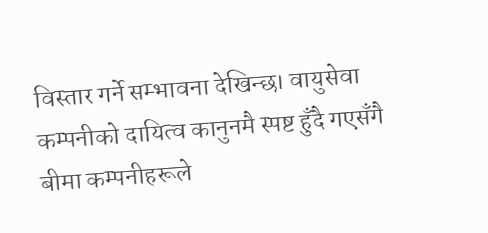विस्तार गर्ने सम्भावना देखिन्छ। वायुसेवा कम्पनीको दायित्व कानुनमै स्पष्ट हुँदै गएसँगै बीमा कम्पनीहरूले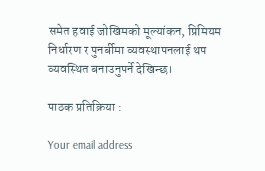समेत हवाई जोखिमको मूल्यांकन, प्रिमियम निर्धारण र पुनर्बीमा व्यवस्थापनलाई थप व्यवस्थित बनाउनुपर्ने देखिन्छ।

पाठक प्रतिक्रिया :

Your email address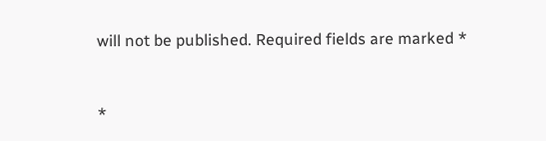will not be published. Required fields are marked *


*